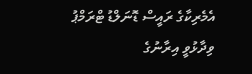އެމެރިކާގެ ރައީސް ޑޮނަލްޑު ޓްރަމްޕު ވިދާޅުވީ އިރާނުގެ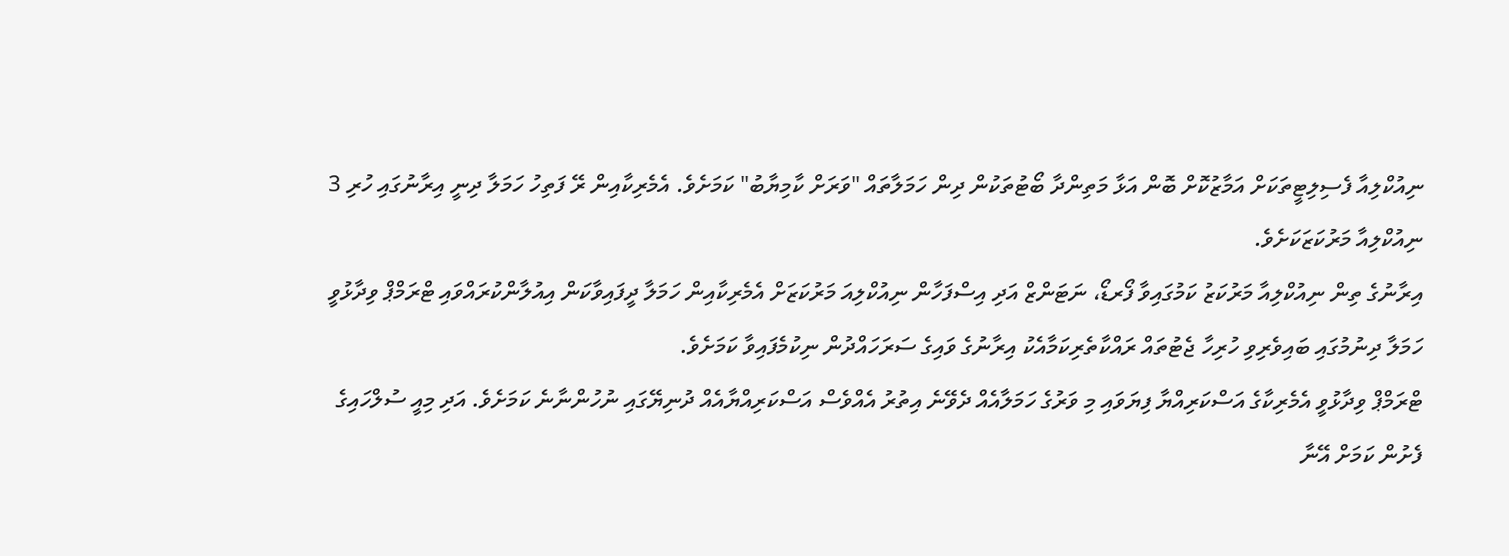ނިއުކްލިއާ ފެސިލިޓީތަކަށް އަމާޒުކޮށް ބޮން އަޅާ މަތިންދާ ބޯޓުތަކުން ދިން ހަމަލާތައް "ވަރަށް ކާމިޔާބު" ކަމަށެވެ. އެމެރިކާއިން ރޭ ފަތިހު ހަމަލާ ދިނީ އިރާނުގައި ހުރި 3 ނިއުކްލިއާ މަރުކަޒަކަށެވެ.
އިރާނުގެ ތިން ނިއުކްލިއާ މަރުކަޒު ކަމުގައިވާ ފޯރޑޯ، ނަޓަންޒް އަދި އިސްފަހާން ނިއުކްލިއަ މަރުކަޒަށް އެމެރިކާއިން ހަމަލާ ދީފައިވާކަން އިއުލާންކުރައްވައި ޓްރަމްޕް ވިދާޅުވީ ހަމަލާ ދިނުމުގައި ބައިވެރިވި ހުރިހާ ޖެޓުތައް ރައްކާތެރިކަމާއެކު އިރާނުގެ ވައިގެ ސަރަހައްދުން ނިކުމެފައިވާ ކަމަށެވެ.
ޓްރަމްޕް ވިދާޅުވީ އެމެރިކާގެ އަސްކަރިއްޔާ ފިޔަވައި މި ވަރުގެ ހަމަލާއެއް ދެވޭނެ އިތުރު އެއްވެސް އަސްކަރިއްޔާއެއް ދުނިޔޭގައި ނުހުންނާނެ ކަމަށެވެ. އަދި މިއީ ސުލްހައިގެ ފެށުން ކަމަށް އޭނާ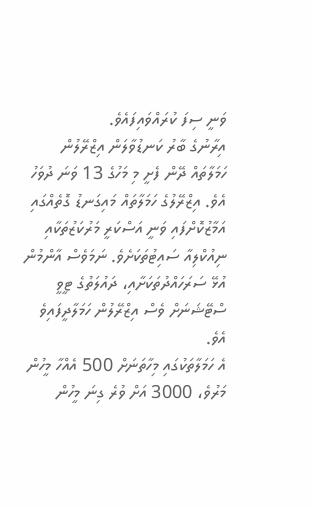ވަނީ ސިފަ ކުރައްވައިފައެވެ.
އިރާނުގެ ބާރު ކަނޑުވާލަން އިޒްރޭލުން ހަމަލާތައް ދޭން ފެށީ މި މަހުގެ 13 ވަނަ ދުވަހު އެވެ. އިޒްރޭލުގެ ހަމަލާތައް މައިގަނޑު ގޮތެއްގައި އަމާޒުކޮށްފައި ވަނީ އަސްކަރީ މަރުކަޒުތަކާއި ނިއުކްލިއާ ސައިޓުތަކަށެވެ. ނަމަވެސް އާންމުން އުޅޭ ސަރަހައްދުތަކަށާއި، ދައުލަތުގެ ޓީވީ ސްޓޭޝަނަށް ވެސް އިޒްރޭލުން ހަމަލާދީފައިވެ އެވެ.
އެ ހަމަލާތަކުގައި މިހާތަނަށް 500 އެއްހާ މީހުން މަރުވެ، 3000 އަށް ވުރެ ގިނަ މީހުން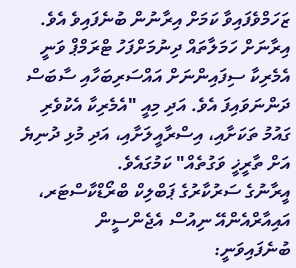ޒަހަމްވެފައިވާ ކަމަށް އިރާނުން ބުނެފައިވެ އެވެ.
އިރާނަށް ހަމަލާތައް ދިނުމަށްފަހު ޓްރަމްޕް ވަނީ އެމެރިކާ ސިފައިންނަށް އައްސަރިބަހާއި ސާބަސް ދަންނަވައިފަ އެވެ. އަދި މިއީ "އެމެރިކާ އެކުވެރި ގައުމު ތަކަށާއި، އިސްރާއީލަށާއި، އަދި މުޅި ދުނިޔެ އަށް ތާރީޚީ ވަގުތެއް" ކަމުގައެވެ.
އީރާނުގެ ސަރުކާރުގެ ޕަބްލިކް ބްރޯޑްކާސްޓަރ، އައިއާރްއެންއޭ ނިއުސް އެޖެންސީން ބުނެފައިވަނީ: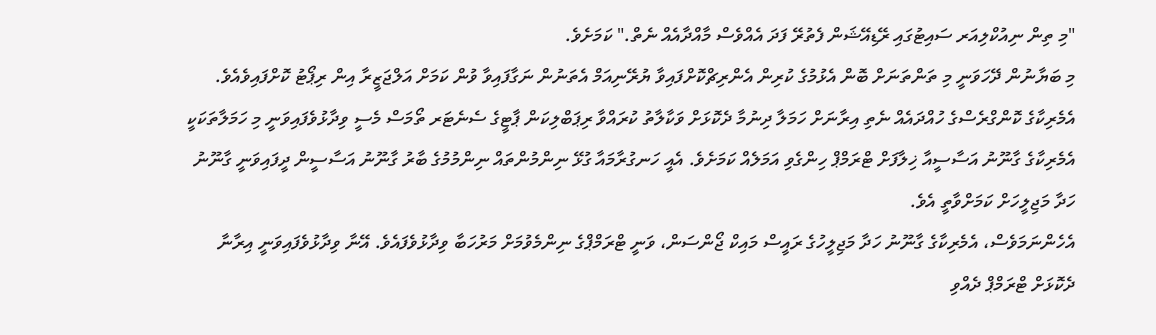"މި ތިން ނިއުކްލިއަރ ސައިޓުގައި ރޭޑިއޭޝަން ފެތުރޭ ފަދަ އެއްވެސް މާއްދާއެއް ނެތް." ކަމަށެވެ.
މި ބަޔާނުން ދޭހަވަނީ މި ތަންތަނަށް ބޮން އެޅުމުގެ ކުރިން އެންރިޗްކޮށްފައިވާ ޔުރޭނިއަމް އެތަނުން ނަގާފައިވާ ވުން ކަމަށް އަލްޖަޒީރާ އިން ރިޕޯޓު ކޮށްފައިވެއެވެ.
އެމެރިކާގެ ކޮންގްރެސްގެ ހުއްދައެއް ނެތި އިރާނަށް ހަމަލާ ދިނުމާ ދެކޮޅަށް ވަކާލާތު ކުރައްވާ ރިޕަބްލިކަން ޕާޓީގެ ސެނެޓަރ ތޯމަސް މެސީ ވިދާޅުވެފައިވަނީ މި ހަމަލާތަކަކީ އެމެރިކާގެ ގާނޫނު އަސާސީއާ ޚިލާފަށް ޓްރަމްޕް ހިންގެވި އަމަލެއް ކަމަށެވެ. އެއީ ހަނގުރާމައާ ގުޅޭ ނިންމުންތައް ނިންމުމުގެ ބާރު ގާނޫނު އަސާސީން ދީފައިވަނީ ގާނޫނު ހަދާ މަޖިލީހަށް ކަމަށްވާތީ އެވެ.
އެހެންނަމަވެސް، އެމެރިކާގެ ގާނޫނު ހަދާ މަޖިލީހުގެ ރައީސް މައިކް ޖޯންސަން، ވަނީ ޓްރަމްޕްގެ ނިންމެވުމަށް މަރުހަބާ ވިދާޅުވެފައެވެ. އޭނާ ވިދާޅުވެފައިވަނީ އިރާނާ ދެކޮޅަށް ޓްރަމްޕް ދެއްވި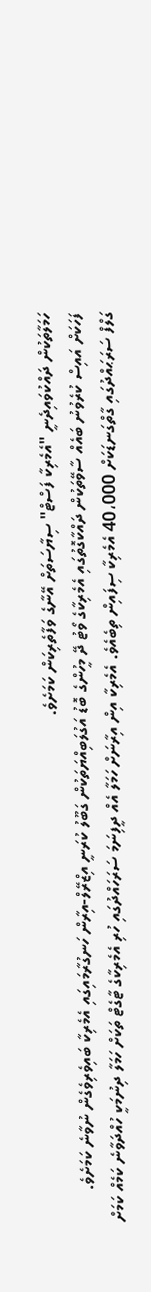ހަމަލާތަކުން ދައްކުވައިދެނީ "އެމެރިކާ ފަސްޓް" ސިޔާސަތަށް އޭނާގެ ވަފާތެރިކަން ކަމަށެވެ.
ފަހަކަށް އައިސް ކުރެވުނު ބައެއް ސާވޭތަކުން ދައްކާގޮތުގައި އެމެރިކާގެ ވޯޓު ދޭ މީހުންގެ ބޮޑު އަގުލަބިއްޔަތަކުން ގަބޫލު ކުރަނީ އިޒްރޭލް-އިރާން ހަނގުރާމައިގައި އެމެރިކާ ބައިވެރިވެގެން ނުވާނެ ކަމަށެވެ.
ގަލްފް ސަރަޙައްދުގައި ގާތްގަނޑަކަށް 40،000 އެމެރިކާ ސިފައިން ތިބެއެވެ. އެމެރިކާ އިން އިރާނަށް ހަމަލާ އެއް ދީފިނަމަ ސަރަހައްދުގައި ހުރި އެމެރިކާގެ ޓާގެޓް ތަކަށް ހަމަލާ ދިނުމަކީ ހުއްދަވާނެ ކަމެއް ކަމަށް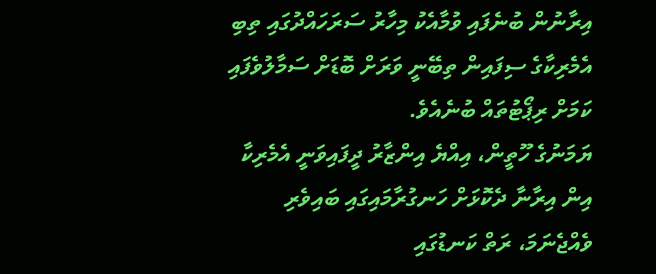އިރާނުން ބުނެފައި ވުމާއެކު މިހާރު ސަރަހައްދުގައި ތިބި އެމެރިކާގެ ސިފައިން ތިބޭނީ ވަރަށް ބޮޑަށް ސަމާލުވެފައި ކަމަށް ރިޕޯޓުތައް ބުނެއެވެ.
ޔަމަނުގެ ހޫތީން، އިއްޔެ އިންޒާރު ދީފައިވަނީ އެމެރިކާ އިން އިރާނާ ދެކޮޅަށް ހަނގުރާމައިގައި ބައިވެރި ވެއްޖެނަމަ، ރަތް ކަނޑުގައި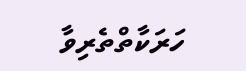ހަރަކާތްތެރިވާ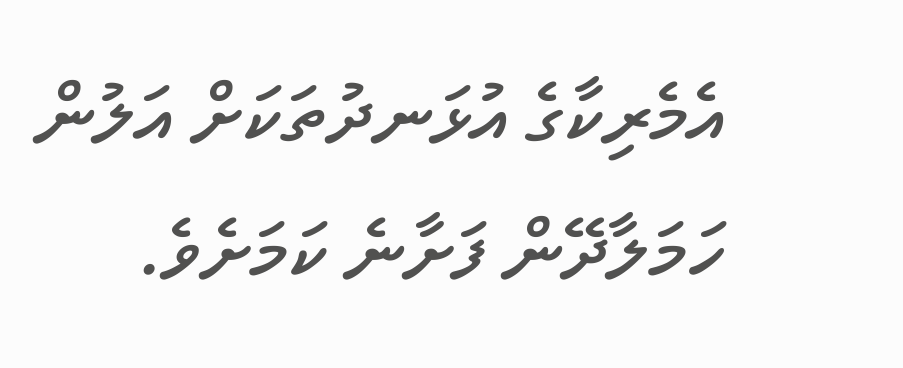އެމެރިކާގެ އުޅަނދުތަކަށް އަލުން ހަމަލާދޭން ފަށާނެ ކަމަށެވެ.